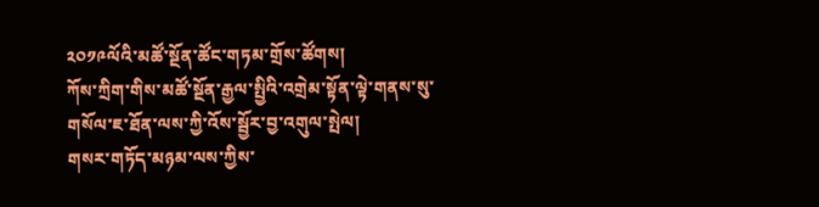༢༠༡༩ལོའི་མཚོ་སྔོན་ཚོང་གཏམ་གྲོས་ཚོགས།
ཀོས་ཀྲིག་གིས་མཚོ་སྔོན་རྒྱལ་སྤྱིའི་འགྲེམ་སྟོན་ལྟེ་གནས་སུ་གསོལ་ཇ་ཐོན་ལས་ཀྱི་འོས་སྦྱོར་བྱ་འགུལ་སྤེལ།
གསར་གཏོད་མཉམ་ལས་ཀྱིས་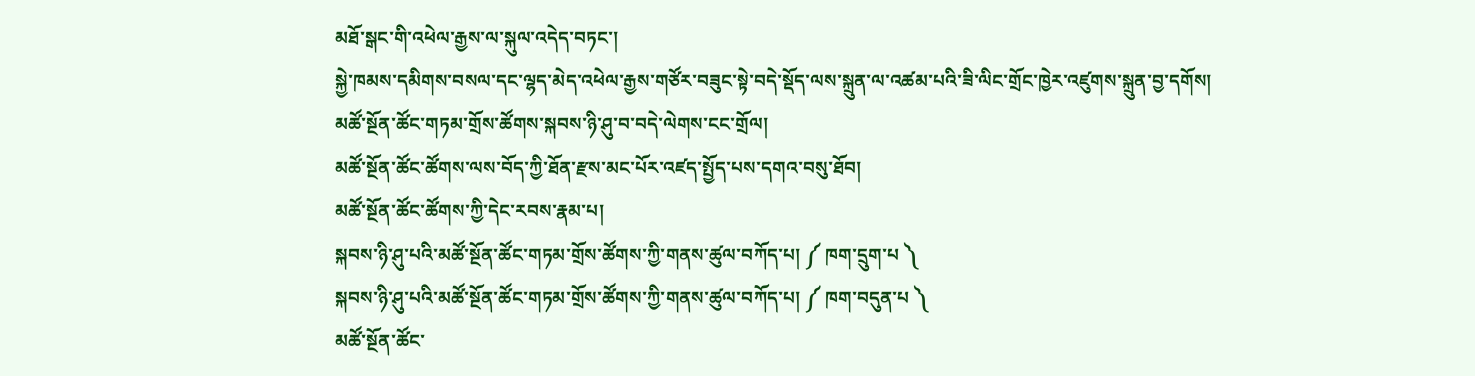མཐོ་སྒང་གི་འཕེལ་རྒྱས་ལ་སྐུལ་འདེད་བཏང་།
སྐྱེ་ཁམས་དམིགས་བསལ་དང་ལྷད་མེད་འཕེལ་རྒྱས་གཙོར་བཟུང་སྟེ་བདེ་སྡོད་ལས་སྐྲུན་ལ་འཚམ་པའི་ཟི་ལིང་གྲོང་ཁྱེར་འཛུགས་སྐྲུན་བྱ་དགོས།
མཚོ་སྔོན་ཚོང་གཏམ་གྲོས་ཚོགས་སྐབས་ཉི་ཤུ་བ་བདེ་ལེགས་ངང་གྲོལ།
མཚོ་སྔོན་ཚོང་ཚོགས་ལས་བོད་ཀྱི་ཐོན་རྫས་མང་པོར་འཛད་སྤྱོད་པས་དགའ་བསུ་ཐོབ།
མཚོ་སྔོན་ཚོང་ཚོགས་ཀྱི་དེང་རབས་རྣམ་པ།
སྐབས་ཉི་ཤུ་པའི་མཚོ་སྔོན་ཚོང་གཏམ་གྲོས་ཚོགས་ཀྱི་གནས་ཚུལ་བཀོད་པ། ༼ ཁག་དྲུག་པ ༽
སྐབས་ཉི་ཤུ་པའི་མཚོ་སྔོན་ཚོང་གཏམ་གྲོས་ཚོགས་ཀྱི་གནས་ཚུལ་བཀོད་པ། ༼ ཁག་བདུན་པ ༽
མཚོ་སྔོན་ཚོང་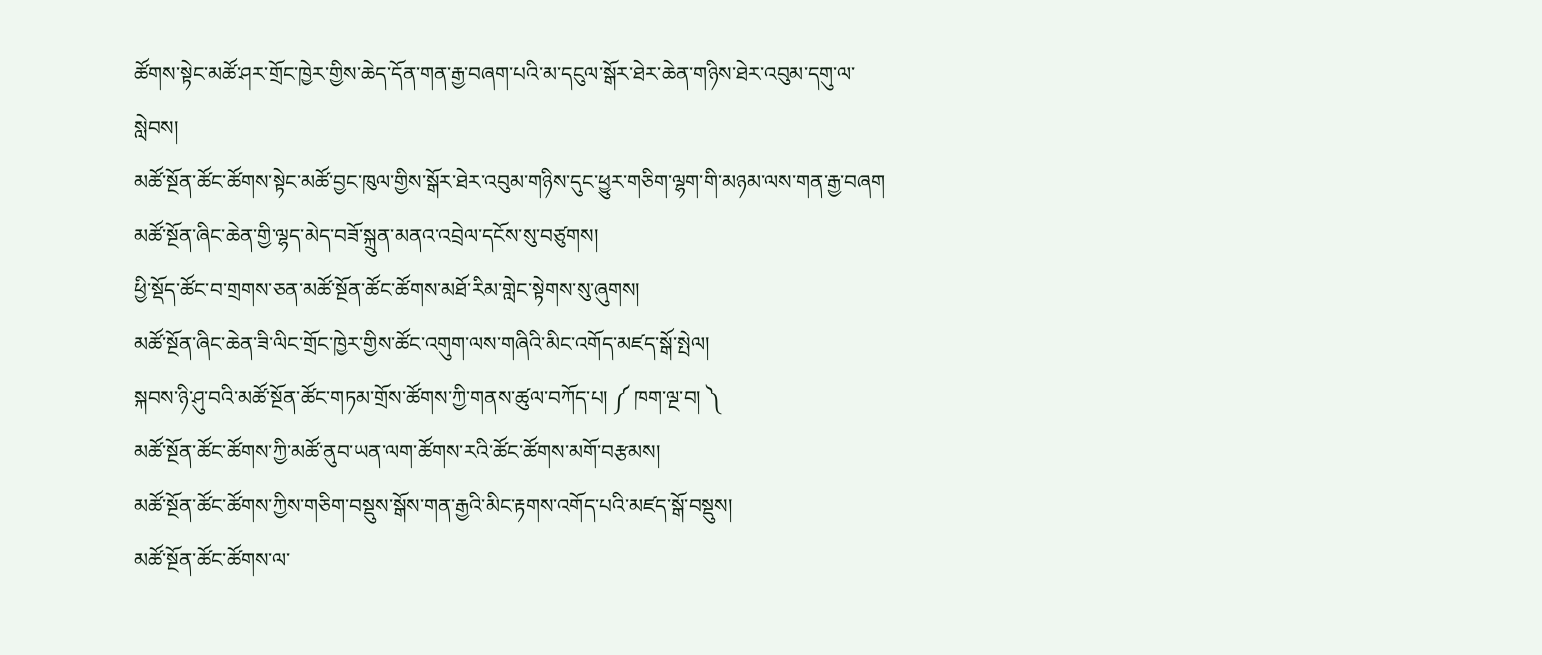ཚོགས་སྟེང་མཚོ་ཤར་གྲོང་ཁྱེར་གྱིས་ཆེད་དོན་གན་རྒྱ་བཞག་པའི་མ་དངུལ་སྒོར་ཐེར་ཆེན་གཉིས་ཐེར་འབུམ་དགུ་ལ་སླེབས།
མཚོ་སྔོན་ཚོང་ཚོགས་སྟེང་མཚོ་བྱང་ཁུལ་གྱིས་སྒོར་ཐེར་འབུམ་གཉིས་དུང་ཕྱུར་གཅིག་ལྷག་གི་མཉམ་ལས་གན་རྒྱ་བཞག
མཚོ་སྔོན་ཞིང་ཆེན་གྱི་ལྷད་མེད་བཟོ་སྐྲུན་མནའ་འབྲེལ་དངོས་སུ་བཙུགས།
ཕྱི་སྡོད་ཚོང་བ་གྲགས་ཅན་མཚོ་སྔོན་ཚོང་ཚོགས་མཐོ་རིམ་གླེང་སྟེགས་སུ་ཞུགས།
མཚོ་སྔོན་ཞིང་ཆེན་ཟི་ལིང་གྲོང་ཁྱེར་གྱིས་ཚོང་འགུག་ལས་གཞིའི་མིང་འགོད་མཛད་སྒོ་སྤེལ།
སྐབས་ཉི་ཤུ་བའི་མཚོ་སྔོན་ཚོང་གཏམ་གྲོས་ཚོགས་ཀྱི་གནས་ཚུལ་བཀོད་པ། ༼ ཁག་ལྔ་བ། ༽
མཚོ་སྔོན་ཚོང་ཚོགས་ཀྱི་མཚོ་ནུབ་ཡན་ལག་ཚོགས་རའི་ཚོང་ཚོགས་མགོ་བརྩམས།
མཚོ་སྔོན་ཚོང་ཚོགས་ཀྱིས་གཅིག་བསྡུས་སྒོས་གན་རྒྱའི་མིང་རྟགས་འགོད་པའི་མཛད་སྒོ་བསྡུས།
མཚོ་སྔོན་ཚོང་ཚོགས་ལ་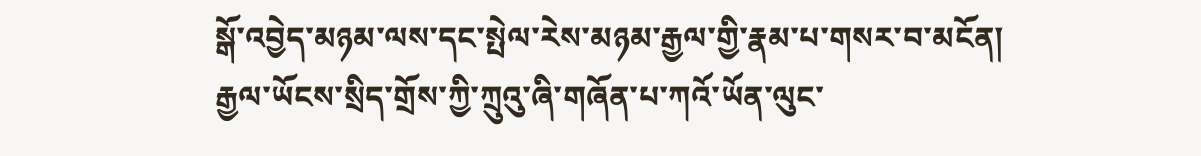སྒོ་འབྱེད་མཉམ་ལས་དང་སྤེལ་རེས་མཉམ་རྒྱལ་གྱི་རྣམ་པ་གསར་བ་མངོན།
རྒྱལ་ཡོངས་སྲིད་གྲོས་ཀྱི་ཀྲུའུ་ཞི་གཞོན་པ་ཀའོ་ཡོན་ལུང་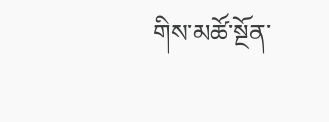གིས་མཚོ་སྔོན་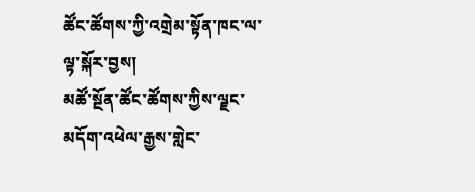ཚོང་ཚོགས་ཀྱི་འགྲེམ་སྟོན་ཁང་ལ་ལྟ་སྐོར་བྱས།
མཚོ་སྔོན་ཚོང་ཚོགས་ཀྱིས་ལྗང་མདོག་འཕེལ་རྒྱས་གླེང་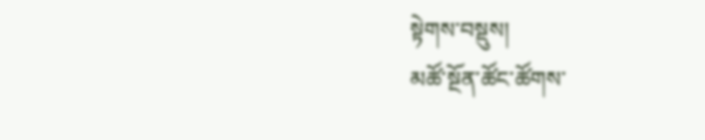སྟེགས་བསྡུས།
མཚོ་སྔོན་ཚོང་ཚོགས་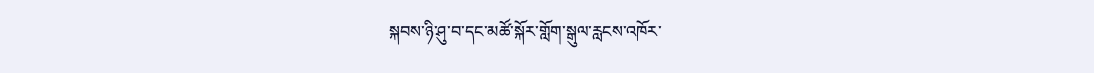སྐབས་ཉི་ཤུ་བ་དང་མཚོ་སྐོར་གློག་སྒུལ་རླངས་འཁོར་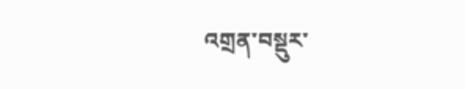འགྲན་བསྡུར་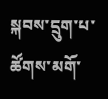སྐབས་དྲུག་པ་ཚོགས་མགོ་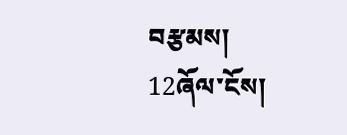བརྩམས།
12ཞོལ་ངོས།